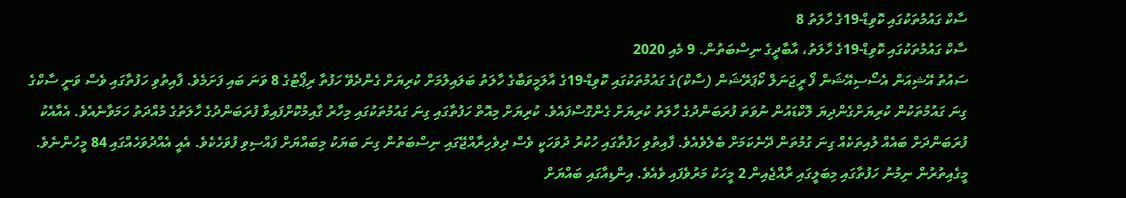ސާކް ގައުމުތަކުގައި ކޮވިޑް-19ގެ ހާލަތު 8
ސާކް ގައުމުތަކުގައި ކޮވިޑް-19ގެ ހާލަތު، އާބާދީގެ ނިސްބަތުން. 9 މެއި 2020
ސައުތު އޭޝިއަން އެސޯސިއޭޝަން ފޯ ރީޖަނަލް ކޯޕަރޭޝަން (ސާކް)ގެ ގައުމުތަކުގައި ކޮވިޑް-19ގެ އާލަމީވަބާގެ ހާލަތު ބަލައިލުމަށް ކުރިޔަށް ގެންދެވޭ ހަފުތާ ރިޕޯޓުގެ 8 ވަނަ ބައި ފަށަމެވެ. ފާއިތުވި ހަފުތާގައި ވެސް ވަނީ ސާކްގެ ގިނަ ގައުމުތަކުން ކުރިޔަށްގެންދިޔަ ލޮކްޑައުން ނުވަތަ ފުރަބަންދުގެ ހާލަތު ކުރިޔަށް ގެންގޮސްފައެވެ. ކުރިޔަށް މިއޮތް ހަފުތާގައި ގިނަ ގައުމުތަކުގައި މިހާރު ގާއިމުކޮށްފައިވާ ފުރަބަންދުގެ ހާލަތުގެ މުއްދަތު ހަމަވާނެއެވެ. އެއާއެކު ފުރަބަންދަށް ބައެއް ލުއިތަކެއް ގިނަ ގުމުތަން ދޭނެކަމަށް ބެލެވެއެވެ. ފާއިތުވި ހަފުތާގައި ހުކުރު ދުވަހަކީ ވެސް ދިވެހިރާއްޖޭގައި ނިސްބަތުން ގިނަ ބަޔަކު މިބައްޔަށް ފައްސިވި ފުވަހެކެވެ. އެއީ އެއްދުވަހެއްގައި 84 މީހުންނެވެ. މީގެއިތުރުން ނިމުނު ހަފުތާގައި މިބަލީގައި ރާއްޖެއިން 2 މީހަކު މަރުވެފައި ވެއެވެ. އިންޑިއާގައި ބައްޔަށް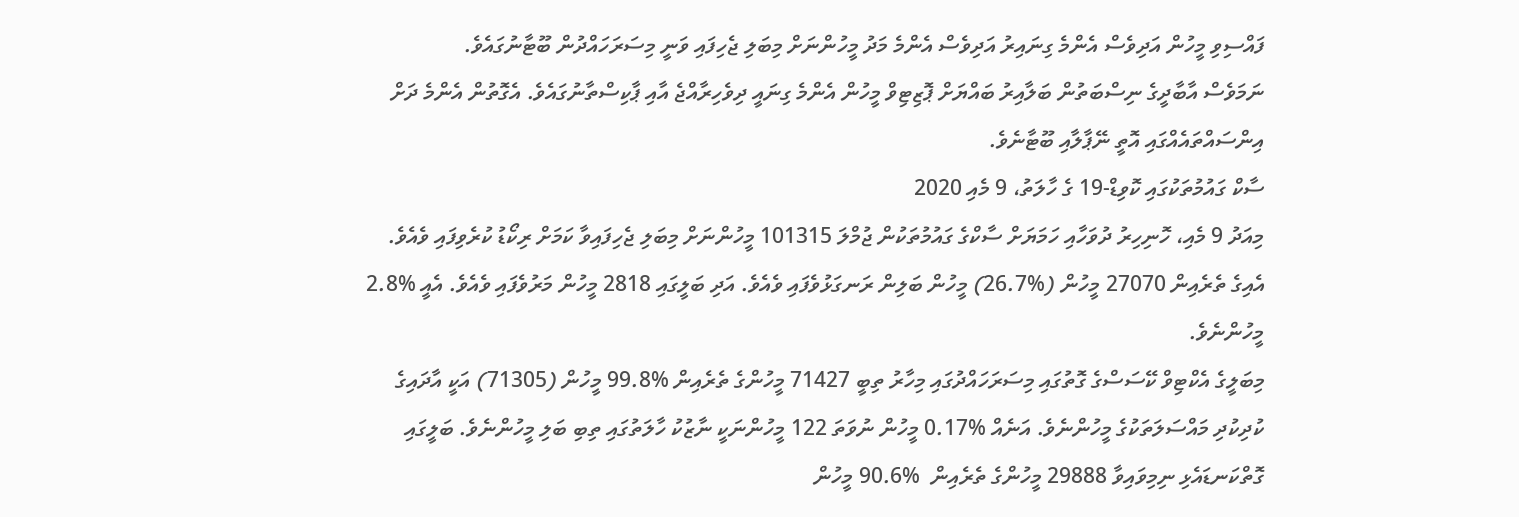ފައްސިވި މީހުން އަދިވެސް އެންމެ ގިނައިރު އަދިވެސް އެންމެ މަދު މީހުންނަށް މިބަލި ޖެހިފައި ވަނީ މިސަރަހައްދުން ބޫޓާނުގައެވެ.
ނަމަވެސް އާބާދީގެ ނިސްބަތުން ބަލާއިރު ބައްޔަށް ޕޮޒިޓިވް މީހުން އެންމެ ގިނައީ ދިވެހިރާއްޖެ އާއި ޕާކިސްތާނުގައެވެ. އެގޮތުން އެންމެ ދަށް އިންސައްތައެއްގައި އޮތީ ނޭޕާލާއި ބޫޓާނެވެ.
ސާކް ގައުމުތަކުގައި ކޮވިޑް-19 ގެ ހާލަތު، 9 މެއި 2020
މިއަދު 9 މެއި، ހޮނިހިރު ދުވަހާއި ހަމަޔަށް ސާކްގެ ގައުމުތަކުން ޖުމްލަ 101315 މީހުންނަށް މިބަލި ޖެހިފައިވާ ކަމަށް ރިކޯޑު ކުރެވިފައި ވެއެވެ. އެއިގެ ތެރެއިން 27070 މީހުން (%26.7) މީހުން ބަލިން ރަނގަޅުވެފައި ވެއެވެ. އަދި ބަލީގައި 2818 މީހުން މަރުވެފައި ވެއެވެ. އެއީ %2.8 މީހުންނެވެ.
މިބަލީގެ އެކްޓިވް ކޭސަސްގެ ގޮތުގައި މިސަރަހައްދުގައި މިހާރު ތިބީ 71427 މީހުންގެ ތެރެއިން %99.8 މީހުން (71305) އަކީ އާދައިގެ ކުދިކުދި މައްސަލަތަކުގެ މީހުންނެވެ. އަނެއް %0.17 މީހުން ނުވަތަ 122 މީހުންނަކީ ނާޒުކު ހާލަތުގައި ތިބި ބަލި މީހުންނެވެ. ބަލީގައި ގޮތްކަނޑައެޅި ނިމިވައިވާ 29888 މީހުންގެ ތެރެއިން  %90.6 މީހުން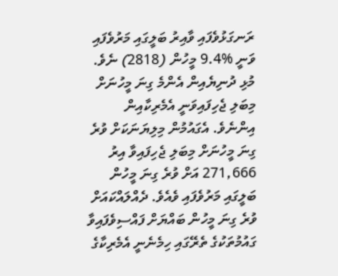ރަނގަޅުވެފައި ވާއިރު ބަލީގައި މަރުވެފައި ވަނީ %9.4 މީހުން (2818) ނެވެ.
މުޅި ދުނިޔެއިން އެންމެ ގިނަ މީހުނަށް މިބަލި ޖެހިފައިވަނީ އެމެރިކާއިން އިންނެވެ. އެގައުމުން މިލިޔަނަކަށް ވުރެ ގިނަ މީހުނަށް މިބަލި ޖެހިފައިވާ އިރު 271,666 އަށް ވުރެ ގިނަ މީހުން ބަލީގައި މަރުވެފައި ވެއެވެ. ދެއްލައްކައަށް ވުރެ ގިނަ މީހުން ބައްޔަށް ފައްސިވެފައިވާ ގައުމުތަކުގެ ތެރޭގައި ހިމެނެނީ އެމެރިކާގެ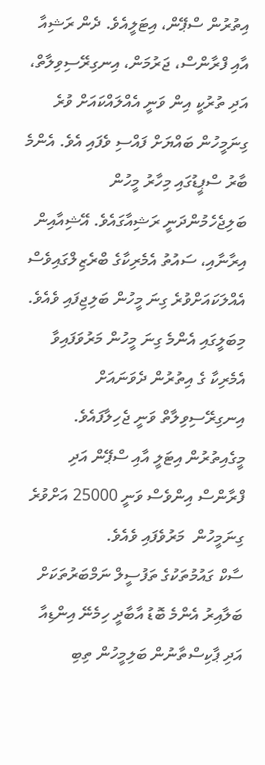އިތުރުން ސްޕޭން، އިޓަލީއެވެ. ދެން ރަޝިއާ އާއި ފްރާންސް، ޖަރުމަން، އިނގިރޭސިވިލާތް، އަދި ތުރުކީ އިން ވަނީ އެއްލައްކައަށް ވުރެ ގިނަމީހުން ބައްޔަށް ފައްސި ވެފައި އެވެ. އެންމެ ބާރު ސްޕީޑުގައި މިހާރު މީހުން ބަލިޖެހެމުންދަނީ ރަޝިއާގައެވެ. އޭޝިއާއިން އިރާނާއި، ސައުތު އެމެރިކާގެ ބްރެޒިލްގައިވެސް އެއްލަކައަށްވުރެ ގިނަ މީހުން ބަލިޖިފައި ވެއެވެ. މިބަލީގައި އެންމެ ގިނަ މީހުން މަރުވަފައިވާ އެމެރިކާ ގެ އިތުރުން ދެވަނައަށް އިނގިރޭސިވިލާތް ވަނީ ޖެހިލާފައެވެ. މީގެއިތުރުން އިޓަލީ އާއި ސްޕޭން އަދި ފްރާންސް އިންވެސް ވަނީ 25000 އަށްވުރެ ގިނަމީހުން  މަރުވެފައި ވެއެވެ.
ސާކް ގައުމުތަކުގެ ތަފުސީލް ނަމްބަރުތަކަށް ބަލާއިރު އެންމެ ބޮޑު އާބާދީ ހިމެނޭ އިންޑިއާ އަދި ޕާކިސްތާނުން ބަލިމީހުން ތިބި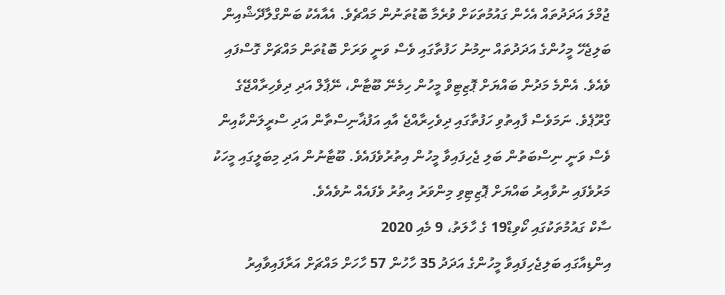ޖުމްލަ އަދަދުތައް އެހެން ގައުމުތަކަށް ވުރެމާ ބޮޑުތަނުން މައްޗެވެ. އެއާއެކު ބަންގްލާދޭޝްއިން ބަލިޖެހޭ މީހުންގެ އަދަދުތައް ނިމުނު ހަފުތާގައި ވެސް ވަނީ ވަރަށް ބޮޑުތަން މައްޗަށް ގޮސްފައި ވެއެވެ. އެންމެ މަދުން ބައްޔަށް ޕޮޒިޓިވް މީހުން ހިމެނޭ ބޫޓާން، ނޭޕާލް އަދި ދިވެހިރާއްޖޭގެ ގްރޫޕެވެ. ނަމަވެސް ފާއިތުވި ހަފުތާގައި ދިވެހިރާއްޖެ އާއި އަފުޣާނިސްތާން އަދި ސްރީލަންކާއިން ވެސް ވަނީ ނިސްބަތުން ބަލި ޖެހިފައިވާ މީހުން އިތުރުވެފައެވެ. ބޫޓާނުން އަދި މިބަލީގައި މީހަކު މަރުވެފައި ނުވާއިރު ބައްޔަށް ޕޮޒިޓިވި މިންވަރު އިތުރު ވެފައެއް ނުވެއެވެ.
ސާކް ގައުމުތަކުގައި ކޯވިޑް19 ގެ ހާލަތު، 9 މެއި 2020
އިންޑިއާގައި ބަލިޖެހިފައިވާ މީހުންގެ އަދަދު 35 ހާހުން 57 ހާހަށް މައްޗަށް އަރާފައިވާއިރު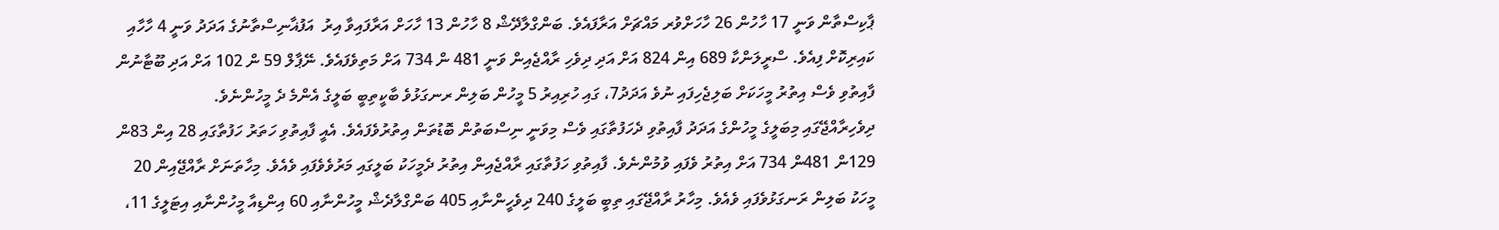ޕާކިސްތާން ވަނީ 17 ހާހުން 26 ހާހަށްވުރ މައްޗަށް އަރާފައެވެ. ބަންގްލާދޭޝް 8 ހާހުން 13 ހާހަށް އަރާފައިވާ އިރު  އަފުޣާނިސްތާނުގެ އަދަދު ވަނީ 4 ހާހާއި ކައިރިކޮށް ފިއެވެ. ސްރީލަންކާ 689 އިން 824 އަށް އަދި ދިވެހި ރާއްޖެއިން ވަނީ 481 ން 734 އަށް މަތިވެފައެވެ. ނޭޕާލް 59 ން 102 އަށް އަދި ބޫޓާނުން ފާއިތުވި ވެސް އިތުރު މީހަކަށް ބަލިޖެހިފައި ނުވެ އަދަދު7، ގައި ހުރިއިރު 5 މީހުން ބަލިން ރނގަޅުވެ ބާކީތިބީ ބަލީގެ އެންމެ ދެ މީހުންނެވެ.
ދިވެހިރާއްޖޭގައި މިބަލީގެ މީހުންގެ އަދަދު ފާއިތުވި ދެހަފުތާގައި ވެސް މިވަނީ ނިސްބަތުން ބޮޑުތަން އިތުރުވެފައެވެ. އެއީ ފާއިތުވި ހަތަރު ހަފުތާގައި 28 އިން 83ން 129ން 481ން 734 އަށް އިތުރު ވެފައި ވުމުންނެވެ. ފާއިތުވި ހަފުތާގައި ރާއްޖެއިން އިތުރު ދެމީހަކު ބަލީގައި މަރުވެވެފައި ވެއެވެ. މިހާތަނަށް ރާއްޖޭއިން 20 މީހަކު ބަލިން ރަނގަޅުވެފައި ވެއެވެ. މިހާރު ރާއްޖޭގައި ތިބީ ބަލީގެ 240 ދިވެހީންނާއި 405 ބަންގްލާދެޝް މީހުންނާއި 60 އިންޑިއާ މީހުންނާއި އިޓަލީގެ 11،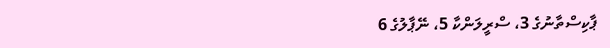ޕާކިސްތާނުގެ 3، ސްރީލަންކާ 5، ނޭޕާލުގެ 6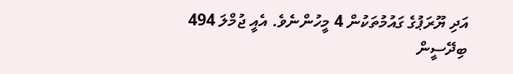އަދި ޔޫރަޕުގެ ގައުމުތަކުން 4 މީހުންނެވެ. އެއީ ޖުމްލަ 494 ބިދޭސީން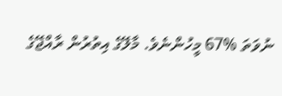ނުވަތަ %67 މީހުންނެވެ. މާލޭގެ އިތުރުން ރާއްޖޭގެ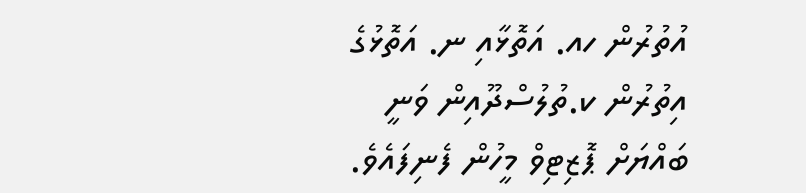އުތުރުން ހއ. އަތޮޅާއި ނ. އަތޮޅުގެ އިތުރުން ކ.ތުލުސްދޫއިން ވަނީ ބައްޔަށް ޕޮޒިޓިވް މީހުން ފެނިފައެވެ.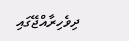ދިވެހިރާއްޖޭގައި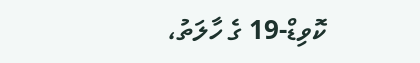ކޮވިޑް-19 ގެ ހާލަތު،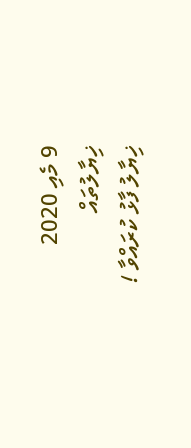9 މެއި 2020
ޚިޔާލުތައް
ޚިޔާލު ފާޅު ކުރައްވާ !